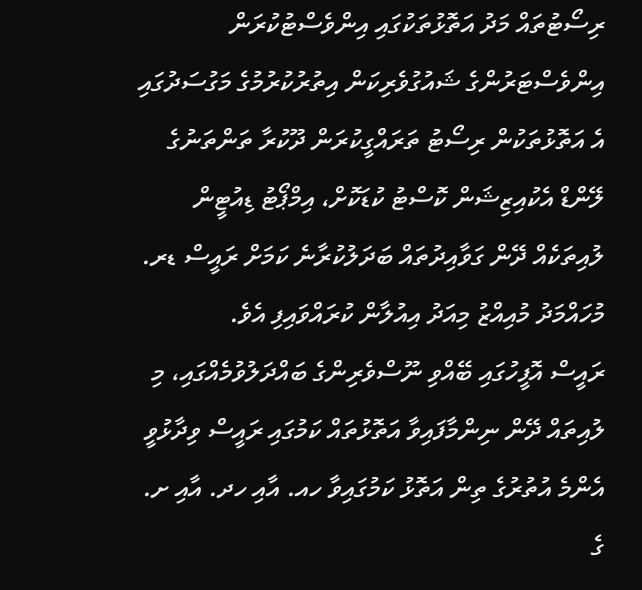ރިސޯޓުތައް މަދު އަތޮޅުތަކުގައި އިންވެސްޓުކުރަން އިންވެސްޓަރުންގެ ޝައުގުވެރިކަން އިތުރުކުރުމުގެ މަގުސަދުގައި އެ އަތޮޅުތަކުން ރިސޯޓު ތަރައްގީކުރަން ދޫކުރާ ތަންތަނުގެ ލޭންޑް އެކުއިޒިޝަން ކޮސްޓު ކުޑަކޮށް، އިމްޕޯޓު ޑިއުޓީން ލުއިތަކެއް ދޭން ގަވާއިދުތައް ބަދަލުކުރާނެ ކަމަށް ރައީސް ޑރ. މުހައްމަދު މުއިއްޒު މިއަދު އިއުލާން ކުރައްވައިފި އެވެ.
ރައީސް އޮފީހުގައި ބޭއްވި ނޫސްވެރިންގެ ބައްދަލުވުމެއްގައި، މި ލުއިތައް ދޭން ނިންމާފައިވާ އަތޮޅުތައް ކަމުގައި ރައީސް ވިދާޅުވީ އެންމެ އުތުރުގެ ތިން އަތޮޅު ކަމުގައިވާ ހއ. އާއި ހދ. އާއި ށ. ގެ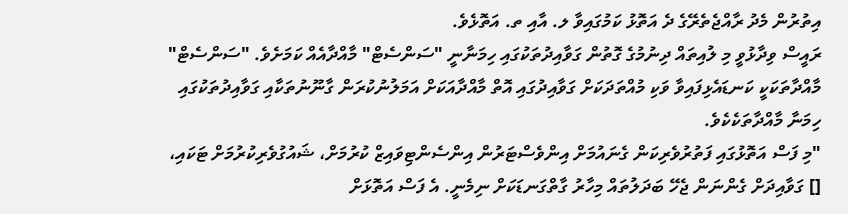އިތުރުން މެދު ރާއްޖެތެރޭގެ ދެ އަތޮޅު ކަމުގައިވާ ލ. އާއި ތ. އަތޮޅެވެ.
ރައީސް ވިދާޅުވީ މި ލުއިތައް ދިނުމުގެ ގޮތުން ގަވާއިދުތަކުގައި ހިމަނާނީ "ސަންސެޓް" މާއްދާއެއް ކަމަށެވެ. "ސަންސެޓް" މާއްދާތަކަކީ ކަނޑައެޅިފައިވާ ވަކި މުއްތަދަކަށް ގަވާއިދުގައި އޮތް މާއްދާއަކަށް އަމަލުނުކުރަން ގާނޫނުތަކާއި ގަވާއިދުތަކުގައި ހިމަނާ މާއްދާތަކެކެވެ.
"މި ފަސް އަތޮޅުގައި ފަތުރުވެރިކަން ގެނައުމަށް އިންވެސްޓަރުން އިންސެންޓިވައިޒް ކުރުމަށް، ޝައުގުވެރިކުރުމަށް ޓަކައި، [] ގަވާއިދަށް ގެންނަން ޖެހޭ ބަދަލުތައް މިހާރު ގާތްގަނޑަކަށް ނިމެނީ. އެ ފަސް އަތޮޅަށް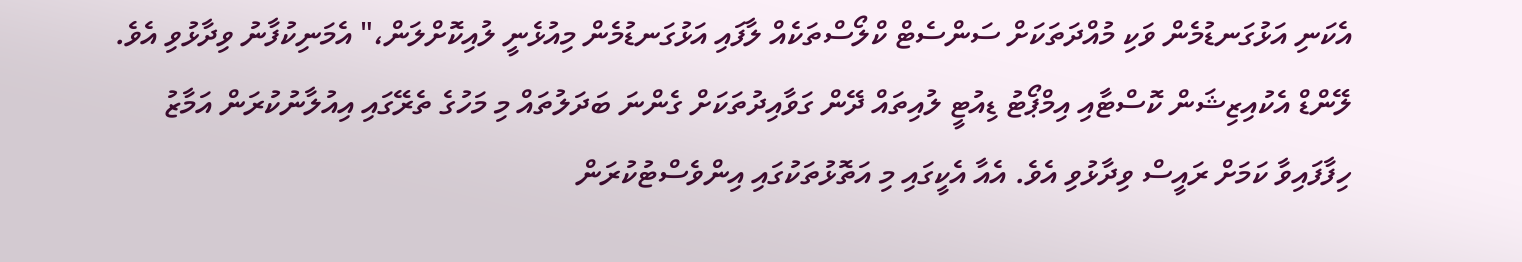އެކަނި އަޅުގަނޑުމެން ވަކި މުއްދަތަކަށް ސަންސެޓް ކްލޯސްތަކެއް ލާފައި އަޅުގަނޑުމެން މިއުޅެނީ ލުއިކޮށްލަން،" އެމަނިކުފާނު ވިދާޅުވި އެވެ.
ލޭންޑް އެކުއިޒިޝަން ކޮސްޓާއި އިމްޕޯޓު ޑިއުޓީ ލުއިތައް ދޭން ގަވާއިދުތަކަށް ގެންނަ ބަދަލުތައް މި މަހުގެ ތެރޭގައި އިއުލާނުކުރަން އަމާޒު ހިފާފައިވާ ކަމަށް ރައީސް ވިދާޅުވި އެވެ. އެއާ އެކީގައި މި އަތޮޅުތަކުގައި އިންވެސްޓުކުރަން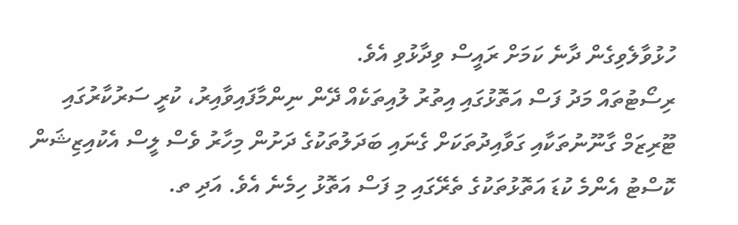ހުޅުވާލެވިގެން ދާނެ ކަމަށް ރައީސް ވިދާޅުވި އެވެ.
ރިސޯޓުތައް މަދު ފަސް އަތޮޅުގައި އިތުރު ލުއިތަކެއް ދޭން ނިންމާފައިވާއިރު، ކުރީ ސަރުކާރުގައި ޓޫރިޒަމް ގާނޫނުތަކާއި ގަވާއިދުތަކަށް ގެނައި ބަދަލުތަކުގެ ދަށުން މިހާރު ވެސް ލީސް އެކުއިޒިޝަން ކޮސްޓު އެންމެ ކުޑަ އަތޮޅުތަކުގެ ތެރޭގައި މި ފަސް އަތޮޅު ހިމެނެ އެވެ. އަދި ތ.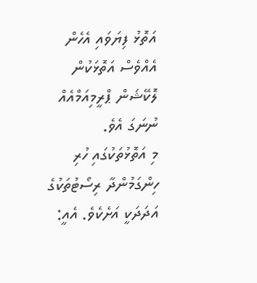އަތޮޅު ފިޔަވައި އެހެން އެއްވެސް އަތޮޅަކުން ލޮކޭޝަން ޕްރީމިއަމްއެއް ނުނަގަ އެވެ.
މި އަތޮޅުތަކުގައި ހުރި ހިންގަމުންދާ ރިސޯޓުތަކުގެ އަދަދަކީ އަށެކެވެ. އެއީ: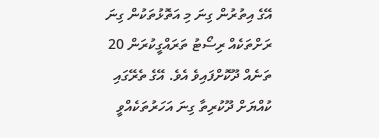އޭގެ އިތުރުން ގިނަ މި އަތޮޅުތަކުން ގިނަ ރަށްތަކެއް ރިސޯޓު ތަރައްގީކުރަން 20 ތަނެއް ދޫކޮށްފައިވެ އެވެ. އޭގެ ތެރޭގައި ކުއްޔަށް ދޫކުރިތާ ގިނަ އަހަރުތަކެއްވީ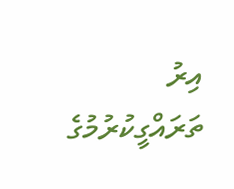އިރު ތަރައްގީކުރުމުގެ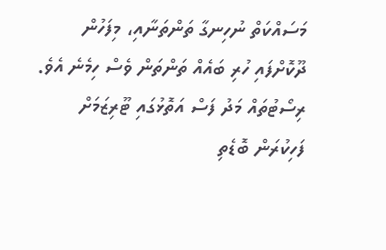މަސައްކަތް ނުހިނގާ ތަންތަނާއި، މިފަހުން ދޫކޮށްފައި ހުރި ބައެއް ތަންތަން ވެސް ހިމެނެ އެވެ.
ރިސޯޓުތައް މަދު ފަސް އަތޮޅުގައި ޓޫރިޒަމަށް ފަހިކުރަން ބޮޑެތި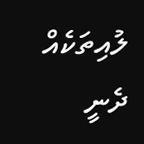ލުއިތަކެއް ދެނީ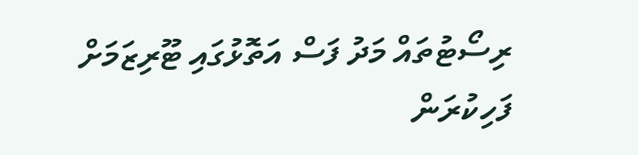ރިސޯޓުތައް މަދު ފަސް އަތޮޅުގައި ޓޫރިޒަމަށް ފަހިކުރަން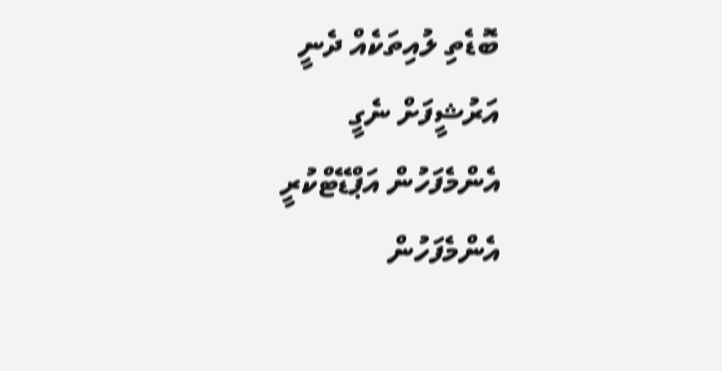ބޮޑެތި ލުއިތަކެއް ދެނީ
އަރުޝީފަށް ނެގީ
އެންމެފަހުން އަޕްޑޭޓްކުރީ
އެންމެފަހުން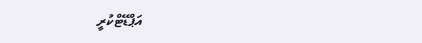އަޕްޑޭޓްކުރީ